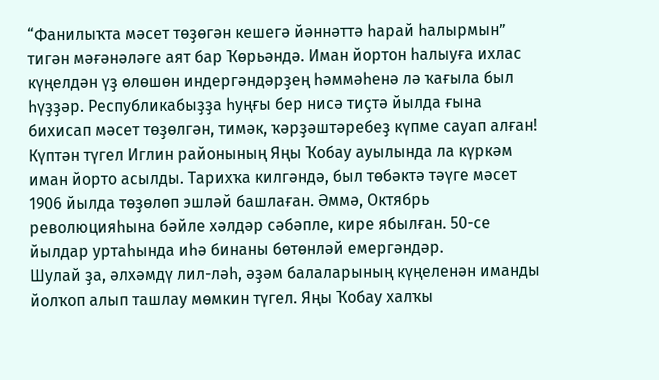“Фанилыҡта мәсет төҙөгән кешегә йәннәттә һарай һалырмын” тигән мәғәнәләге аят бар Ҡөрьәндә. Иман йортон һалыуға ихлас күңелдән үҙ өлөшөн индергәндәрҙең һәммәһенә лә ҡағыла был һүҙҙәр. Республикабыҙҙа һуңғы бер нисә тиҫтә йылда ғына бихисап мәсет төҙөлгән, тимәк, ҡәрҙәштәребеҙ күпме сауап алған!
Күптән түгел Иглин районының Яңы Ҡобау ауылында ла күркәм иман йорто асылды. Тарихҡа килгәндә, был төбәктә тәүге мәсет 1906 йылда төҙөлөп эшләй башлаған. Әммә, Октябрь революцияһына бәйле хәлдәр сәбәпле, кире ябылған. 50-се йылдар уртаһында иһә бинаны бөтөнләй емергәндәр.
Шулай ҙа, әлхәмдү лил-ләһ, әҙәм балаларының күңеленән иманды йолҡоп алып ташлау мөмкин түгел. Яңы Ҡобау халҡы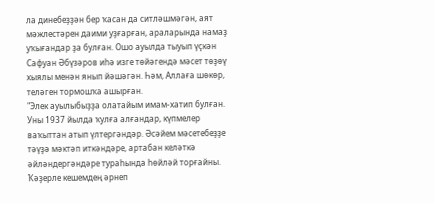ла динебеҙҙән бер ҡасан да ситләшмәгән, аят мәжлестәрен даими уҙғарған, араларында намаҙ уҡығандар ҙа булған. Ошо ауылда тыуып үҫкән Сафуан Әбүзәров иһә изге төйәгендә мәсет төҙөү хыялы менән янып йәшәгән. Һәм, Аллаға шөкөр, теләген тормошҡа ашырған.
"Элек ауылыбыҙҙа олатайым имам-хатип булған. Уны 1937 йылда ҡулға алғандар, күпмелер ваҡыттан атып үлтергәндәр. Әсәйем мәсетебеҙҙе тәүҙә мәктәп иткәндәре, артабан келәткә әйләндергәндәре тураһында һөйләй торғайны. Ҡәҙерле кешемдең әрнеп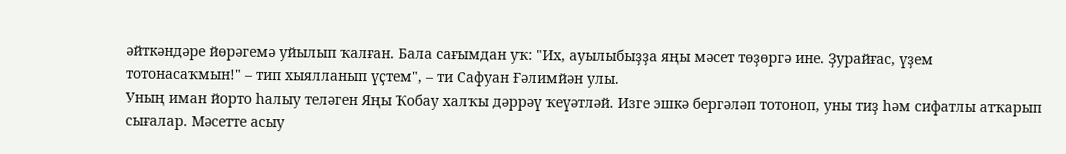әйткәндәре йөрәгемә уйылып ҡалған. Бала сағымдан уҡ: "Их, ауылыбыҙҙа яңы мәсет төҙөргә ине. Ҙурайғас, үҙем тотонасаҡмын!" – тип хыялланып үҫтем", – ти Сафуан Ғәлимйән улы.
Уның иман йорто һалыу теләген Яңы Ҡобау халҡы дәррәү ҡеүәтләй. Изге эшкә бергәләп тотоноп, уны тиҙ һәм сифатлы атҡарып сығалар. Мәсетте асыу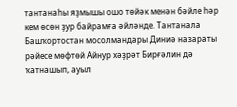тантанаһы яҙмышы ошо төйәк менән бәйле һәр кем өсөн ҙур байрамға әйләнде. Тантанала Башҡортостан мосолмандары Диниә назараты рәйесе мөфтөй Айнур хәҙрәт Бирғәлин дә ҡатнашып, ауыл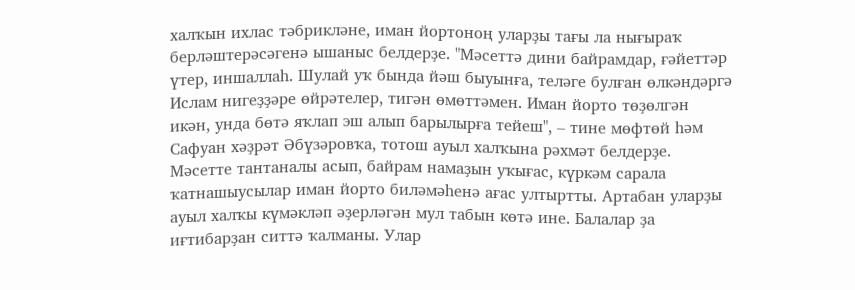халҡын ихлас тәбрикләне, иман йортоноң уларҙы тағы ла нығыраҡ берләштерәсәгенә ышаныс белдерҙе. "Мәсеттә дини байрамдар, ғәйеттәр үтер, иншаллаһ. Шулай уҡ бында йәш быуынға, теләге булған өлкәндәргә Ислам нигеҙҙәре өйрәтелер, тигән өмөттәмен. Иман йорто төҙөлгән икән, унда бөтә яҡлап эш алып барылырға тейеш", – тине мөфтөй һәм Сафуан хәҙрәт Әбүзәровҡа, тотош ауыл халҡына рәхмәт белдерҙе.
Мәсетте тантаналы асып, байрам намаҙын уҡығас, күркәм сарала ҡатнашыусылар иман йорто биләмәһенә ағас ултыртты. Артабан уларҙы ауыл халҡы күмәкләп әҙерләгән мул табын көтә ине. Балалар ҙа иғтибарҙан ситтә ҡалманы. Улар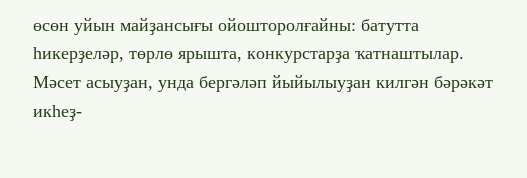өсөн уйын майҙансығы ойошторолғайны: батутта һикерҙеләр, төрлө ярышта, конкурстарҙа ҡатнаштылар.
Мәсет асыуҙан, унда бергәләп йыйылыуҙан килгән бәрәкәт икһеҙ-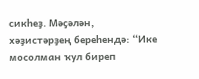сикһеҙ. Мәҫәлән, хәҙистәрҙең береһендә: “Ике мосолман ҡул биреп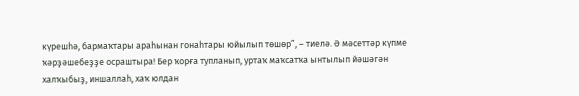күрешһә, бармаҡтары араһынан гонаһтары юйылып төшөр”, – тиелә. Ә мәсеттәр күпме ҡәрҙәшебеҙҙе осраштыра! Бер ҡорға тупланып, уртаҡ маҡсатҡа ынтылып йәшәгән халҡыбыҙ, иншаллаһ, хаҡ юлдан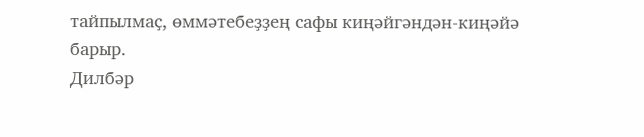тайпылмаҫ, өммәтебеҙҙең сафы киңәйгәндән-киңәйә барыр.
Дилбәр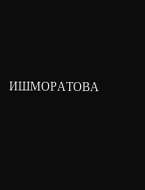ИШМОРАТОВА